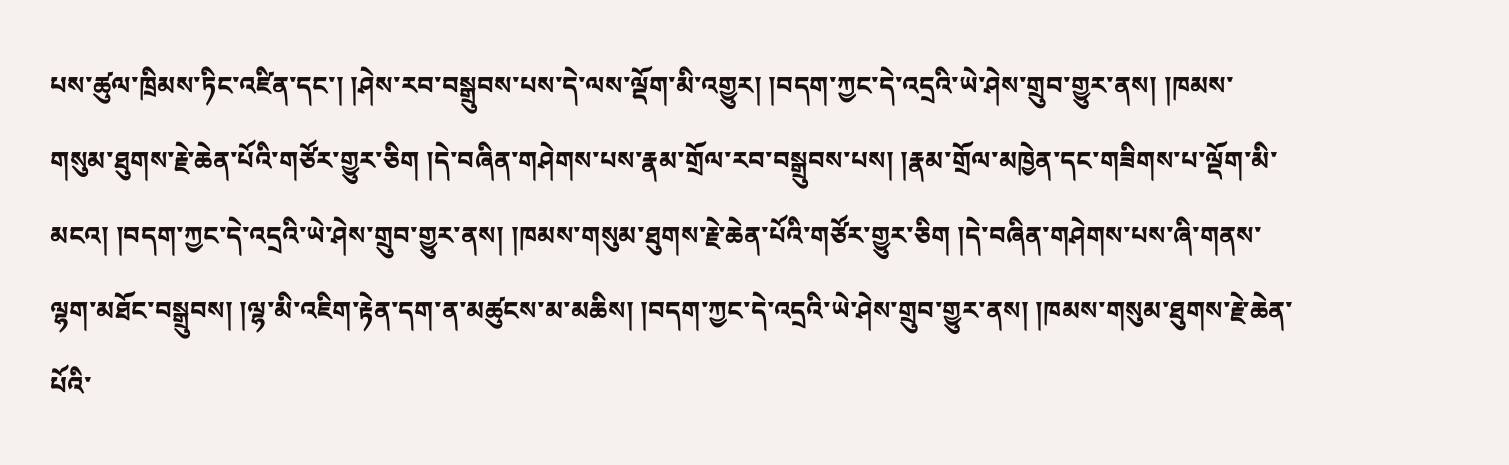པས་ཚུལ་ཁྲིམས་ཏིང་འཛིན་དང་། །ཤེས་རབ་བསྒྲུབས་པས་དེ་ལས་ལྡོག་མི་འགྱུར། །བདག་ཀྱང་དེ་འདྲའི་ཡེ་ཤེས་གྲུབ་གྱུར་ནས། །ཁམས་གསུམ་ཐུགས་རྗེ་ཆེན་པོའི་གཙོར་གྱུར་ཅིག །དེ་བཞིན་གཤེགས་པས་རྣམ་གྲོལ་རབ་བསྒྲུབས་པས། །རྣམ་གྲོལ་མཁྱེན་དང་གཟིགས་པ་ལྡོག་མི་མངའ། །བདག་ཀྱང་དེ་འདྲའི་ཡེ་ཤེས་གྲུབ་གྱུར་ནས། །ཁམས་གསུམ་ཐུགས་རྗེ་ཆེན་པོའི་གཙོར་གྱུར་ཅིག །དེ་བཞིན་གཤེགས་པས་ཞི་གནས་ལྷག་མཐོང་བསྒྲུབས། །ལྷ་མི་འཇིག་རྟེན་དག་ན་མཚུངས་མ་མཆིས། །བདག་ཀྱང་དེ་འདྲའི་ཡེ་ཤེས་གྲུབ་གྱུར་ནས། །ཁམས་གསུམ་ཐུགས་རྗེ་ཆེན་པོའི་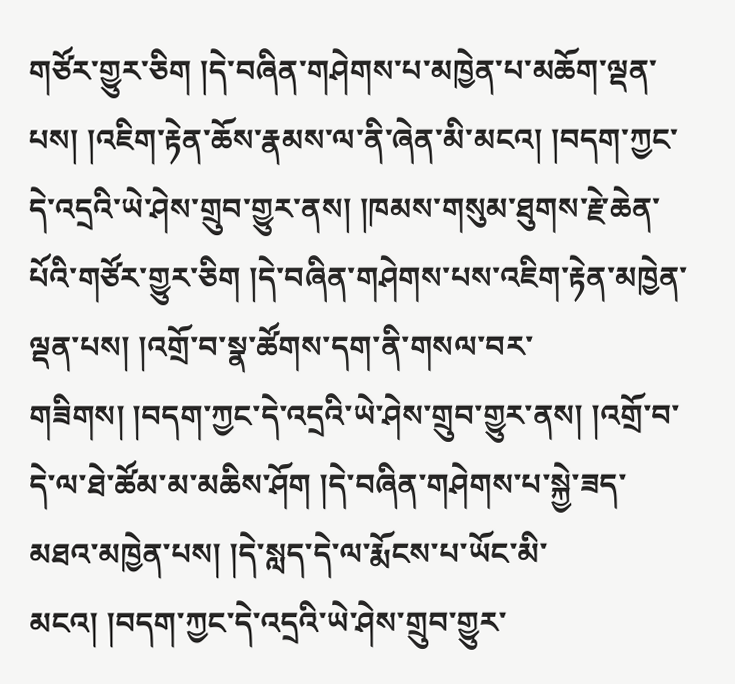གཙོར་གྱུར་ཅིག །དེ་བཞིན་གཤེགས་པ་མཁྱེན་པ་མཆོག་ལྡན་པས། །འཇིག་རྟེན་ཆོས་རྣམས་ལ་ནི་ཞེན་མི་མངའ། །བདག་ཀྱང་དེ་འདྲའི་ཡེ་ཤེས་གྲུབ་གྱུར་ནས། །ཁམས་གསུམ་ཐུགས་རྗེ་ཆེན་པོའི་གཙོར་གྱུར་ཅིག །དེ་བཞིན་གཤེགས་པས་འཇིག་རྟེན་མཁྱེན་ལྡན་པས། །འགྲོ་བ་སྣ་ཚོགས་དག་ནི་གསལ་བར་གཟིགས། །བདག་ཀྱང་དེ་འདྲའི་ཡེ་ཤེས་གྲུབ་གྱུར་ནས། །འགྲོ་བ་དེ་ལ་ཐེ་ཚོམ་མ་མཆིས་ཤོག །དེ་བཞིན་གཤེགས་པ་སྐྱེ་ཟད་མཐའ་མཁྱེན་པས། །དེ་སླད་དེ་ལ་རྨོངས་པ་ཡོང་མི་མངའ། །བདག་ཀྱང་དེ་འདྲའི་ཡེ་ཤེས་གྲུབ་གྱུར་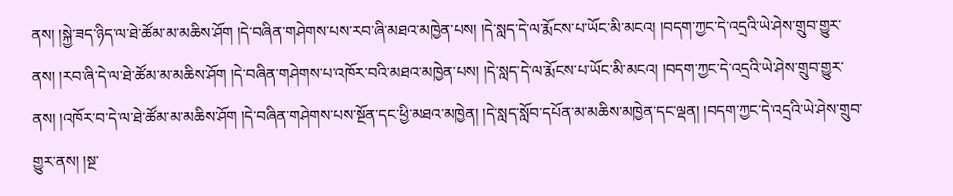ནས། །སྐྱེ་ཟད་ཉིད་ལ་ཐེ་ཚོམ་མ་མཆིས་ཤོག །དེ་བཞིན་གཤེགས་པས་རབ་ཞི་མཐའ་མཁྱེན་པས། །དེ་སླད་དེ་ལ་རྨོངས་པ་ཡོང་མི་མངའ། །བདག་ཀྱང་དེ་འདྲའི་ཡེ་ཤེས་གྲུབ་གྱུར་ནས། །རབ་ཞི་དེ་ལ་ཐེ་ཚོམ་མ་མཆིས་ཤོག །དེ་བཞིན་གཤེགས་པ་འཁོར་བའི་མཐའ་མཁྱེན་པས། །དེ་སླད་དེ་ལ་རྨོངས་པ་ཡོང་མི་མངའ། །བདག་ཀྱང་དེ་འདྲའི་ཡེ་ཤེས་གྲུབ་གྱུར་ནས། །འཁོར་བ་དེ་ལ་ཐེ་ཚོམ་མ་མཆིས་ཤོག །དེ་བཞིན་གཤེགས་པས་སྔོན་དང་ཕྱི་མཐའ་མཁྱེན། །དེ་སླད་སློབ་དཔོན་མ་མཆིས་མཁྱེན་དང་ལྡན། །བདག་ཀྱང་དེ་འདྲའི་ཡེ་ཤེས་གྲུབ་གྱུར་ནས། །སྔ་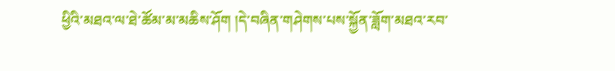ཕྱིའི་མཐའ་ལ་ཐེ་ཚོམ་མ་མཆིས་ཤོག །དེ་བཞིན་གཤེགས་པས་སྐྱོན་ཟློག་མཐའ་རབ་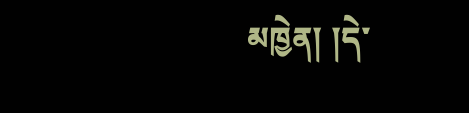མཁྱེན། །དེ་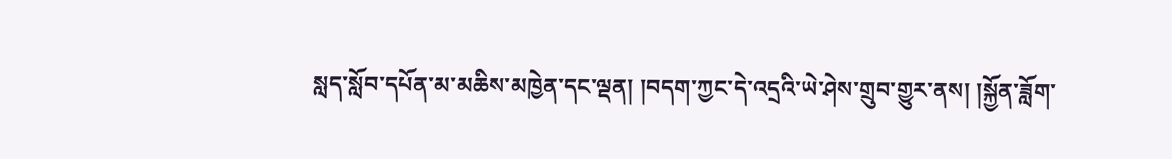སླད་སློབ་དཔོན་མ་མཆིས་མཁྱེན་དང་ལྡན། །བདག་ཀྱང་དེ་འདྲའི་ཡེ་ཤེས་གྲུབ་གྱུར་ནས། །སྐྱོན་ཟློག་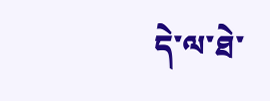དེ་ལ་ཐེ་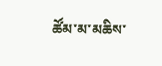ཚོམ་མ་མཆིས་